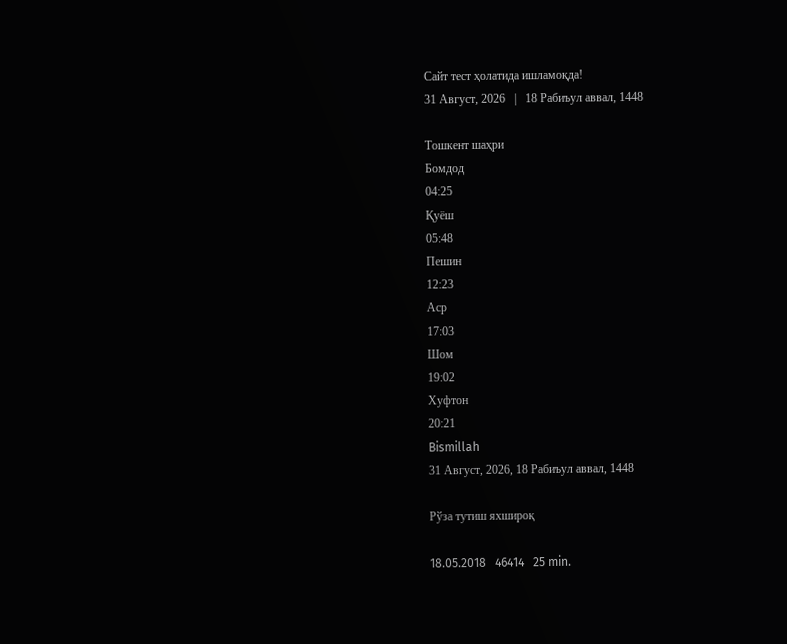Сайт тест ҳолатида ишламоқда!
31 Август, 2026   |   18 Рабиъул аввал, 1448

Тошкент шаҳри
Бомдод
04:25
Қуёш
05:48
Пешин
12:23
Аср
17:03
Шом
19:02
Хуфтон
20:21
Bismillah
31 Август, 2026, 18 Рабиъул аввал, 1448

Рўза тутиш яхшироқ

18.05.2018   46414   25 min.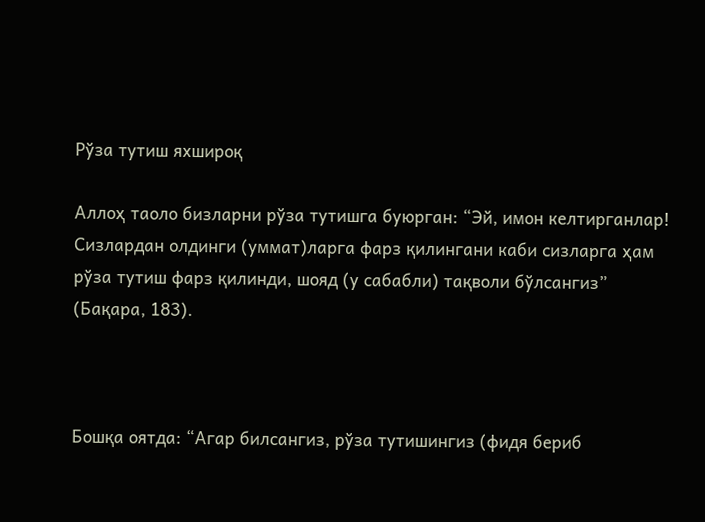Рўза тутиш яхшироқ

Аллоҳ таоло бизларни рўза тутишга буюрган: “Эй, имон келтирганлар! Сизлардан олдинги (уммат)ларга фарз қилингани каби сизларга ҳам рўза тутиш фарз қилинди, шояд (у сабабли) тақволи бўлсангиз” (Бақара, 183).



Бошқа оятда: “Агар билсангиз, рўза тутишингиз (фидя бериб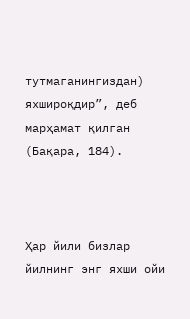тутмаганингиздан) яхшироқдир”, деб марҳамат қилган (Бақара, 184).



Ҳар йили бизлар йилнинг энг яхши ойи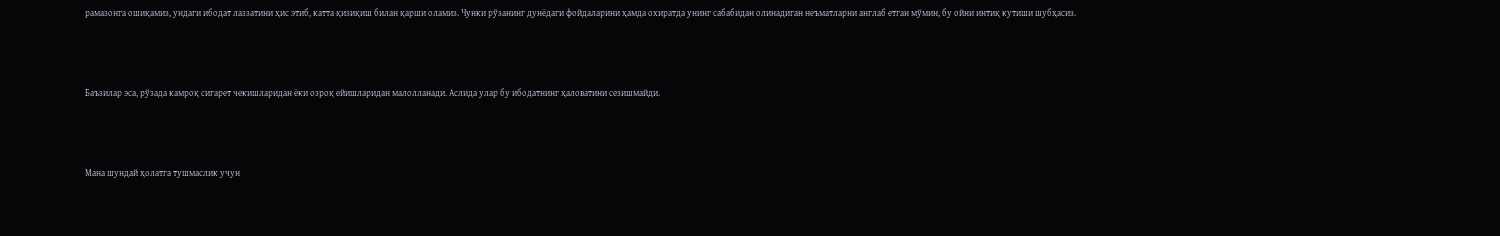рамазонга ошиқамиз, ундаги ибодат лаззатини ҳис этиб, катта қизиқиш билан қарши оламиз. Чунки рўзанинг дунёдаги фойдаларини ҳамда охиратда унинг сабабидан олинадиган неъматларни англаб етган мўмин, бу ойни интиқ кутиши шубҳасиз.



Баъзилар эса, рўзада камроқ сигарет чекишларидан ёки озроқ ейишларидан малолланади. Аслида улар бу ибодатнинг ҳаловатини сезишмайди.



Мана шундай ҳолатга тушмаслик учун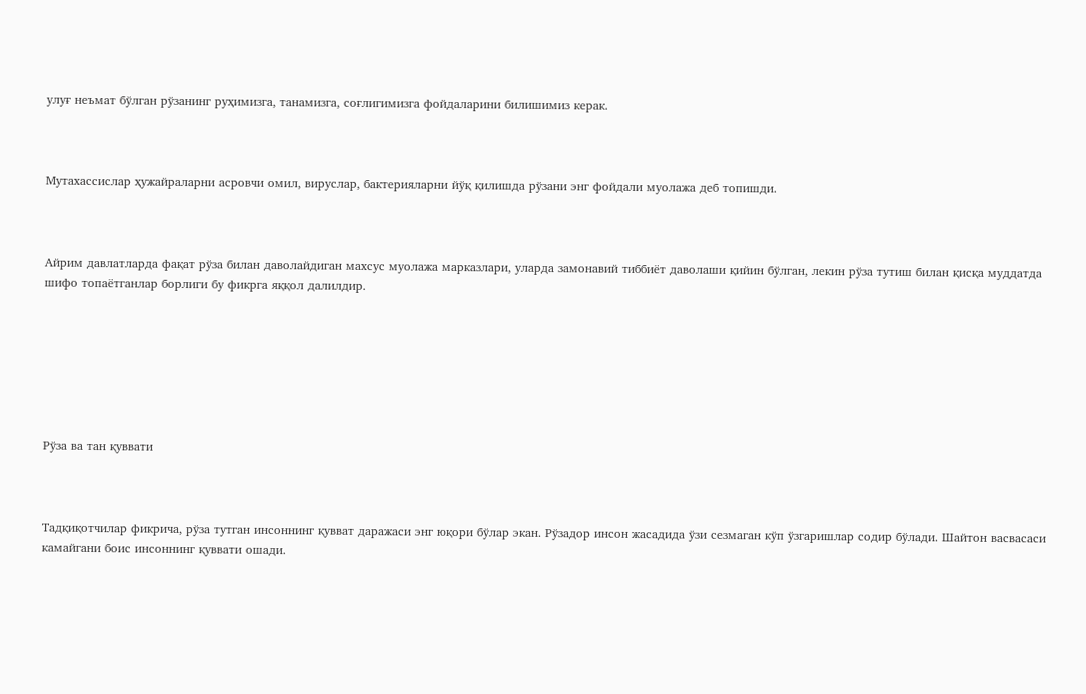улуғ неъмат бўлган рўзанинг руҳимизга, танамизга, соғлигимизга фойдаларини билишимиз керак.



Мутахассислар ҳужайраларни асровчи омил, вируслар, бактерияларни йўқ қилишда рўзани энг фойдали муолажа деб топишди.



Айрим давлатларда фақат рўза билан даволайдиган махсус муолажа марказлари, уларда замонавий тиббиёт даволаши қийин бўлган, лекин рўза тутиш билан қисқа муддатда шифо топаётганлар борлиги бу фикрга яққол далилдир.







Рўза ва тан қуввати



Тадқиқотчилар фикрича, рўза тутган инсоннинг қувват даражаси энг юқори бўлар экан. Рўзадор инсон жасадида ўзи сезмаган кўп ўзгаришлар содир бўлади. Шайтон васвасаси камайгани боис инсоннинг қуввати ошади.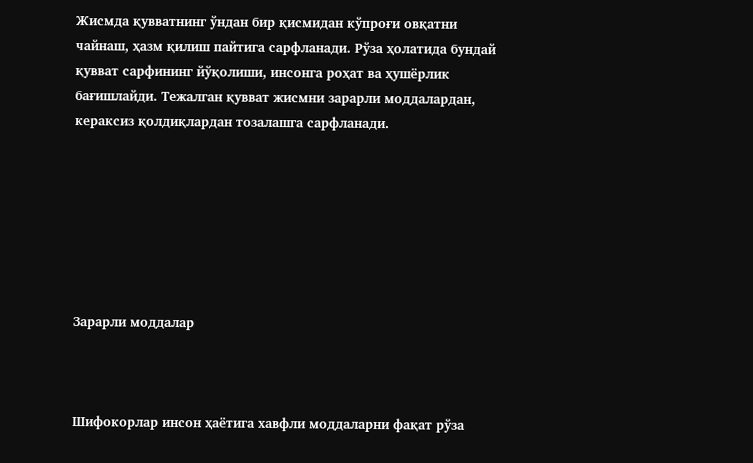Жисмда қувватнинг ўндан бир қисмидан кўпроғи овқатни чайнаш, ҳазм қилиш пайтига сарфланади. Рўза ҳолатида бундай қувват сарфининг йўқолиши, инсонга роҳат ва ҳушёрлик бағишлайди. Тежалган қувват жисмни зарарли моддалардан, кераксиз қолдиқлардан тозалашга сарфланади.







Зарарли моддалар



Шифокорлар инсон ҳаётига хавфли моддаларни фақат рўза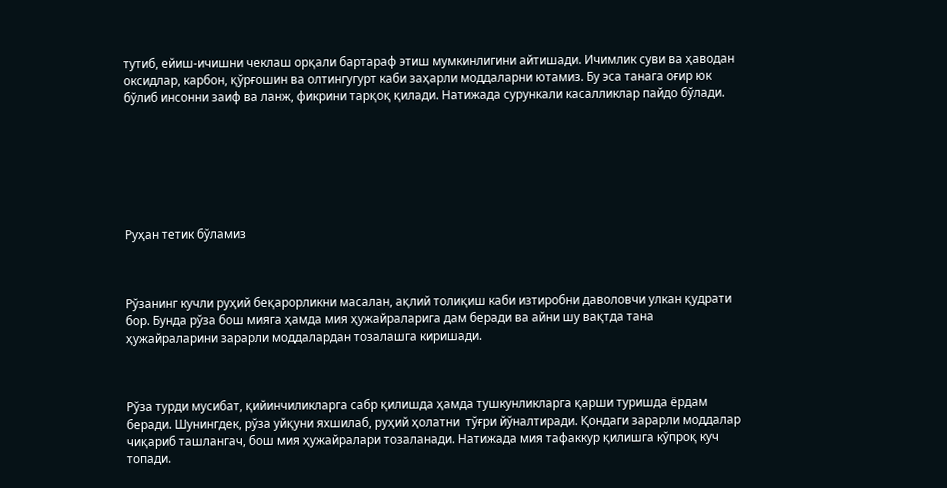тутиб, ейиш-ичишни чеклаш орқали бартараф этиш мумкинлигини айтишади. Ичимлик суви ва ҳаводан оксидлар, карбон, қўрғошин ва олтингугурт каби заҳарли моддаларни ютамиз. Бу эса танага оғир юк бўлиб инсонни заиф ва ланж, фикрини тарқоқ қилади. Натижада сурункали касалликлар пайдо бўлади.







Руҳан тетик бўламиз



Рўзанинг кучли руҳий беқарорликни масалан, ақлий толиқиш каби изтиробни даволовчи улкан қудрати бор. Бунда рўза бош мияга ҳамда мия ҳужайраларига дам беради ва айни шу вақтда тана ҳужайраларини зарарли моддалардан тозалашга киришади.



Рўза турди мусибат, қийинчиликларга сабр қилишда ҳамда тушкунликларга қарши туришда ёрдам беради. Шунингдек, рўза уйқуни яхшилаб, руҳий ҳолатни  тўғри йўналтиради. Қондаги зарарли моддалар чиқариб ташлангач, бош мия ҳужайралари тозаланади. Натижада мия тафаккур қилишга кўпроқ куч топади.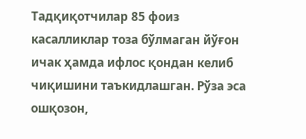Тадқиқотчилар 85 фоиз касалликлар тоза бўлмаган йўғон ичак ҳамда ифлос қондан келиб чиқишини таъкидлашган. Рўза эса ошқозон,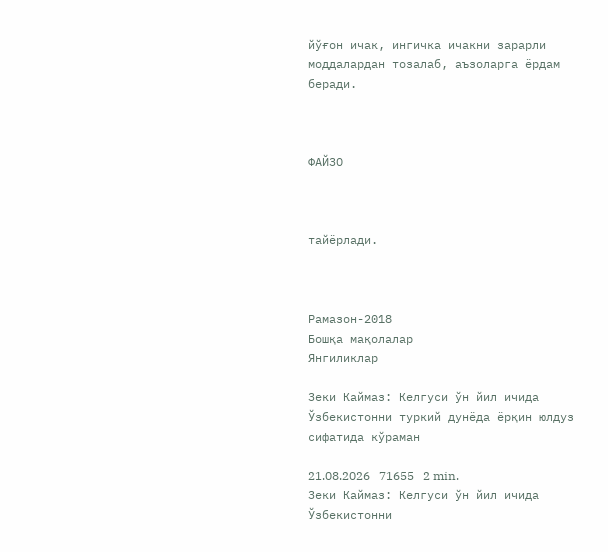йўғон ичак, ингичка ичакни зарарли моддалардан тозалаб, аъзоларга ёрдам беради.



ФАЙЗО



тайёрлади.



Рамазон-2018
Бошқа мақолалар
Янгиликлар

Зеки Каймаз: Келгуси ўн йил ичида Ўзбекистонни туркий дунёда ёрқин юлдуз сифатида кўраман

21.08.2026   71655   2 min.
Зеки Каймаз: Келгуси ўн йил ичида Ўзбекистонни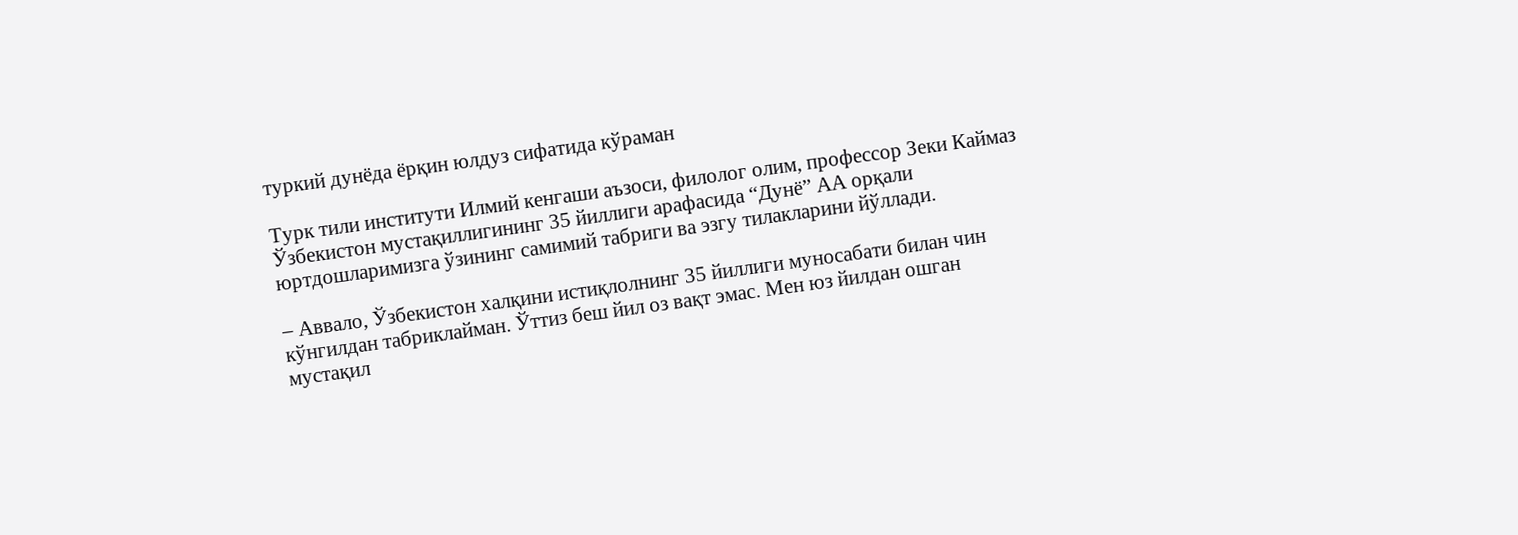туркий дунёда ёрқин юлдуз сифатида кўраман

Турк тили институти Илмий кенгаши аъзоси, филолог олим, профессор Зеки Каймаз Ўзбекистон мустақиллигининг 35 йиллиги арафасида “Дунё” АА орқали юртдошларимизга ўзининг самимий табриги ва эзгу тилакларини йўллади.

– Аввало, Ўзбекистон халқини истиқлолнинг 35 йиллиги муносабати билан чин кўнгилдан табриклайман. Ўттиз беш йил оз вақт эмас. Мен юз йилдан ошган мустақил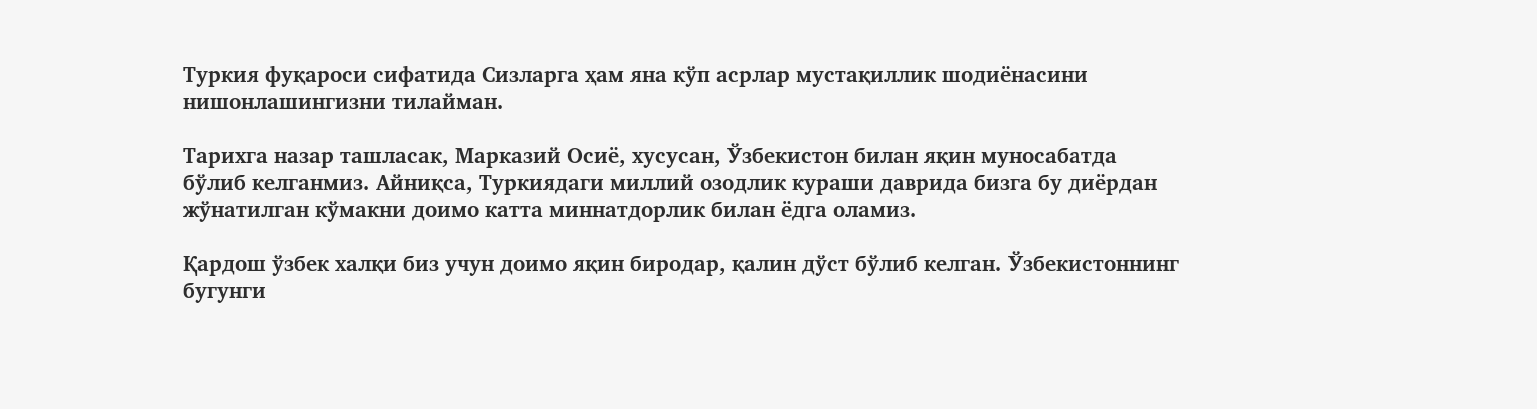Туркия фуқароси сифатида Сизларга ҳам яна кўп асрлар мустақиллик шодиёнасини нишонлашингизни тилайман.

Тарихга назар ташласак, Марказий Осиё, хусусан, Ўзбекистон билан яқин муносабатда бўлиб келганмиз. Айниқса, Туркиядаги миллий озодлик кураши даврида бизга бу диёрдан жўнатилган кўмакни доимо катта миннатдорлик билан ёдга оламиз.

Қардош ўзбек халқи биз учун доимо яқин биродар, қалин дўст бўлиб келган. Ўзбекистоннинг бугунги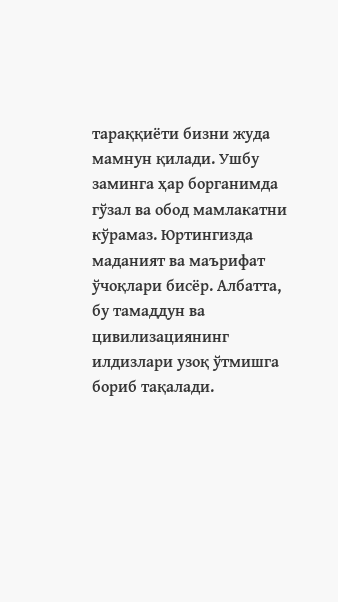тараққиёти бизни жуда мамнун қилади. Ушбу заминга ҳар борганимда гўзал ва обод мамлакатни кўрамаз. Юртингизда маданият ва маърифат ўчоқлари бисёр. Албатта, бу тамаддун ва цивилизациянинг илдизлари узоқ ўтмишга бориб тақалади.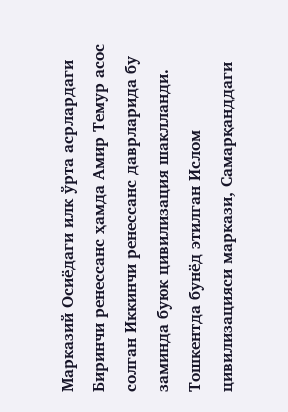Марказий Осиёдаги илк ўрта асрлардаги Биринчи ренессанс ҳамда Амир Темур асос солган Иккинчи ренессанс даврларида бу заминда буюк цивилизация шаклланди. Тошкентда бунёд этилган Ислом цивилизацияси маркази, Самарқанддаги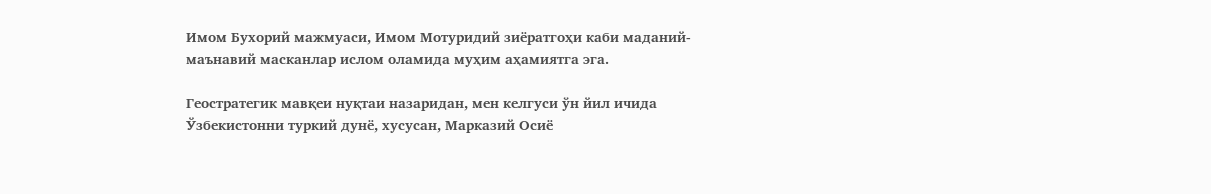Имом Бухорий мажмуаси, Имом Мотуридий зиёратгоҳи каби маданий-маънавий масканлар ислом оламида муҳим аҳамиятга эга.

Геостратегик мавқеи нуқтаи назаридан, мен келгуси ўн йил ичида Ўзбекистонни туркий дунё, хусусан, Марказий Осиё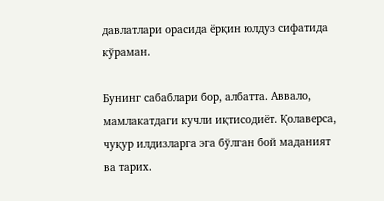давлатлари орасида ёрқин юлдуз сифатида кўраман.

Бунинг сабаблари бор, албатта. Аввало, мамлакатдаги кучли иқтисодиёт. Қолаверса, чуқур илдизларга эга бўлган бой маданият ва тарих.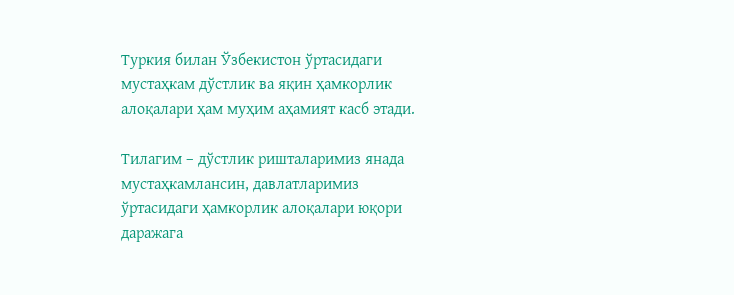Туркия билан Ўзбекистон ўртасидаги мустаҳкам дўстлик ва яқин ҳамкорлик алоқалари ҳам муҳим аҳамият касб этади.

Тилагим – дўстлик ришталаримиз янада мустаҳкамлансин, давлатларимиз ўртасидаги ҳамкорлик алоқалари юқори даражага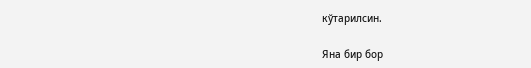кўтарилсин.

Яна бир бор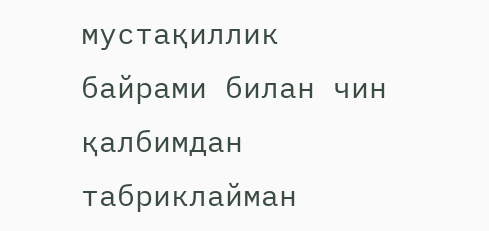мустақиллик байрами билан чин қалбимдан табриклайман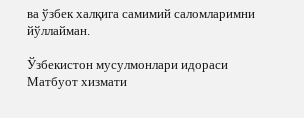ва ўзбек халқига самимий саломларимни йўллайман.

Ўзбекистон мусулмонлари идораси Матбуот хизмати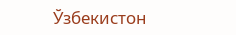Ўзбекистон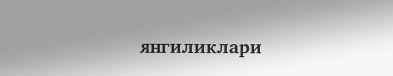янгиликлари